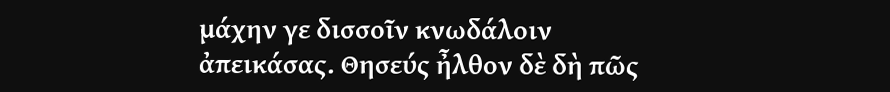μάχην γε δισσοῖν κνωδάλοιν ἀπεικάσας. Θησεύς ἦλθον δὲ δὴ πῶς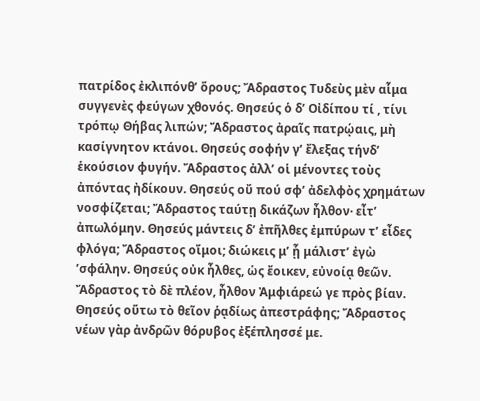πατρίδος ἐκλιπόνθʼ ὅρους; Ἄδραστος Τυδεὺς μὲν αἷμα συγγενὲς φεύγων χθονός. Θησεύς ὁ δʼ Οἰδίπου τί , τίνι τρόπῳ Θήβας λιπών; Ἄδραστος ἀραῖς πατρῴαις, μὴ κασίγνητον κτάνοι. Θησεύς σοφήν γʼ ἔλεξας τήνδʼ ἑκούσιον φυγήν. Ἄδραστος ἀλλʼ οἱ μένοντες τοὺς ἀπόντας ἠδίκουν. Θησεύς οὔ πού σφʼ ἀδελφὸς χρημάτων νοσφίζεται; Ἄδραστος ταύτῃ δικάζων ἦλθον· εἶτʼ ἀπωλόμην. Θησεύς μάντεις δʼ ἐπῆλθες ἐμπύρων τʼ εἶδες φλόγα; Ἄδραστος οἴμοι; διώκεις μʼ ᾗ μάλιστʼ ἐγὼ ʼσφάλην. Θησεύς οὐκ ἦλθες, ὡς ἔοικεν, εὐνοίᾳ θεῶν. Ἄδραστος τὸ δὲ πλέον, ἦλθον Ἀμφιάρεώ γε πρὸς βίαν. Θησεύς οὕτω τὸ θεῖον ῥᾳδίως ἀπεστράφης; Ἄδραστος νέων γὰρ ἀνδρῶν θόρυβος ἐξέπλησσέ με.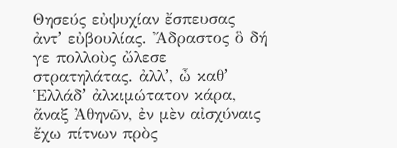Θησεύς εὐψυχίαν ἔσπευσας ἀντʼ εὐβουλίας. Ἄδραστος ὃ δή γε πολλοὺς ὤλεσε στρατηλάτας. ἀλλʼ, ὦ καθʼ Ἑλλάδʼ ἀλκιμώτατον κάρα, ἄναξ Ἀθηνῶν, ἐν μὲν αἰσχύναις ἔχω πίτνων πρὸς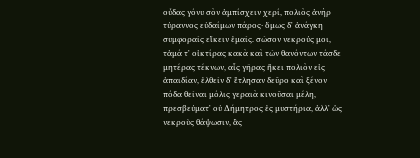οὖδας γόνυ σὸν ἀμπίσχειν χερί, πολιὸς ἀνὴρ τύραννος εὐδαίμων πάρος· ὅμως δʼ ἀνάγκη συμφοραῖς εἴκειν ἐμαῖς. σῶσον νεκρούς μοι, τἀμά τʼ οἰκτίρας κακὰ καὶ τῶν θανόντων τάσδε μητέρας τέκνων, αἷς γῆρας ἥκει πολιὸν εἰς ἀπαιδίαν, ἐλθεῖν δʼ ἔτλησαν δεῦρο καὶ ξένον πόδα θεῖναι μόλις γεραιὰ κινοῦσαι μέλη, πρεσβεύματʼ οὐ Δήμητρος ἐς μυστήρια, ἀλλʼ ὡς νεκροὺς θάψωσιν, ἃς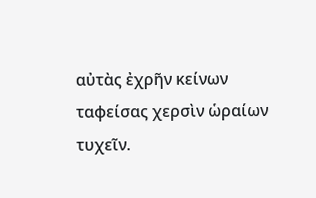αὐτὰς ἐχρῆν κείνων ταφείσας χερσὶν ὡραίων τυχεῖν.